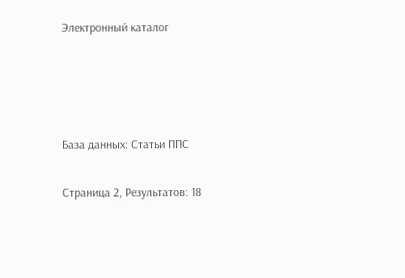Электронный каталог




База данных: Статьи ППС

Страница 2, Результатов: 18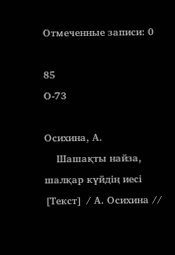Отмеченные записи: 0

85
О-73

Осихина, А.
    Шашақты найза, шалқар күйдің иесі [Текст] / А. Осихина //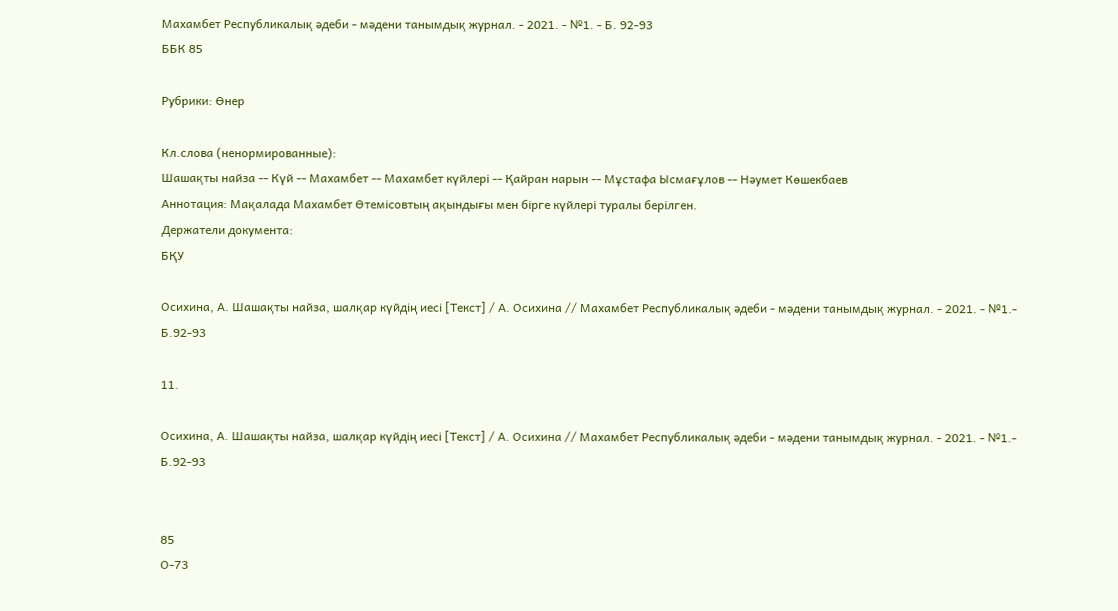Махамбет Республикалық әдеби - мәдени танымдық журнал. - 2021. - №1. - Б. 92-93
ББК 85

Рубрики: Өнер

Кл.слова (ненормированные):
Шашақты найза -- Күй -- Махамбет -- Махамбет күйлері -- Қайран нарын -- Мұстафа Ысмағұлов -- Нәумет Көшекбаев
Аннотация: Мақалада Махамбет Өтемісовтың ақындығы мен бірге күйлері туралы берілген.
Держатели документа:
БҚУ

Осихина, А. Шашақты найза, шалқар күйдің иесі [Текст] / А. Осихина // Махамбет Республикалық әдеби - мәдени танымдық журнал. - 2021. - №1.- Б.92-93

11.

Осихина, А. Шашақты найза, шалқар күйдің иесі [Текст] / А. Осихина // Махамбет Республикалық әдеби - мәдени танымдық журнал. - 2021. - №1.- Б.92-93


85
О-73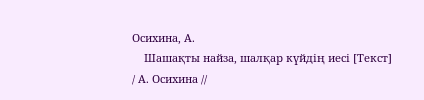Осихина, А.
    Шашақты найза, шалқар күйдің иесі [Текст] / А. Осихина //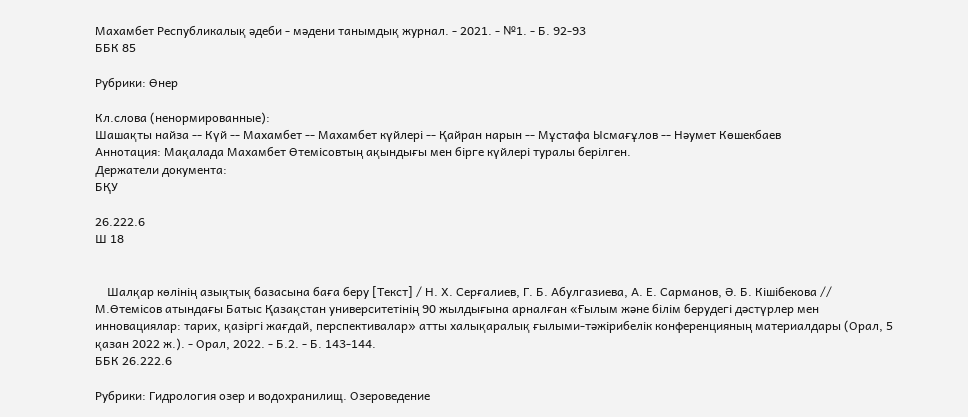Махамбет Республикалық әдеби - мәдени танымдық журнал. - 2021. - №1. - Б. 92-93
ББК 85

Рубрики: Өнер

Кл.слова (ненормированные):
Шашақты найза -- Күй -- Махамбет -- Махамбет күйлері -- Қайран нарын -- Мұстафа Ысмағұлов -- Нәумет Көшекбаев
Аннотация: Мақалада Махамбет Өтемісовтың ақындығы мен бірге күйлері туралы берілген.
Держатели документа:
БҚУ

26.222.6
Ш 18


    Шалқар көлінің азықтық базасына баға беру [Текст] / Н. Х. Серғалиев, Г. Б. Абулгазиева, А. Е. Сарманов, Ә. Б. Кішібекова // М.Өтемісов атындағы Батыс Қазақстан университетінің 90 жылдығына арналған «Ғылым және білім берудегі дәстүрлер мен инновациялар: тарих, қазіргі жағдай, перспективалар» атты халықаралық ғылыми-тәжірибелік конференцияның материалдары (Орал, 5 қазан 2022 ж.). - Орал, 2022. - Б.2. - Б. 143-144.
ББК 26.222.6

Рубрики: Гидрология озер и водохранилищ. Озероведение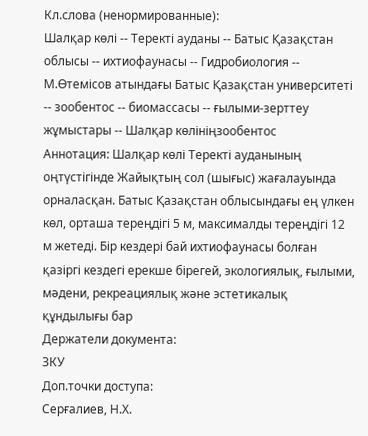Кл.слова (ненормированные):
Шалқар көлі -- Теректі ауданы -- Батыс Қазақстан облысы -- ихтиофаунасы -- Гидробиология -- М.Өтемісов атындағы Батыс Қазақстан университеті -- зообентос -- биомассасы -- ғылыми-зерттеу жұмыстары -- Шалқар көлініңзообентос
Аннотация: Шалқар көлі Теректі ауданының оңтүстігінде Жайықтың сол (шығыс) жағалауында орналасқан. Батыс Қазақстан облысындағы ең үлкен көл, орташа тереңдігі 5 м, максималды тереңдігі 12 м жетеді. Бір кездері бай ихтиофаунасы болған қазіргі кездегі ерекше бірегей, экологиялық, ғылыми, мәдени, рекреациялық және эстетикалық құндылығы бар
Держатели документа:
ЗКУ
Доп.точки доступа:
Серғалиев, Н.Х.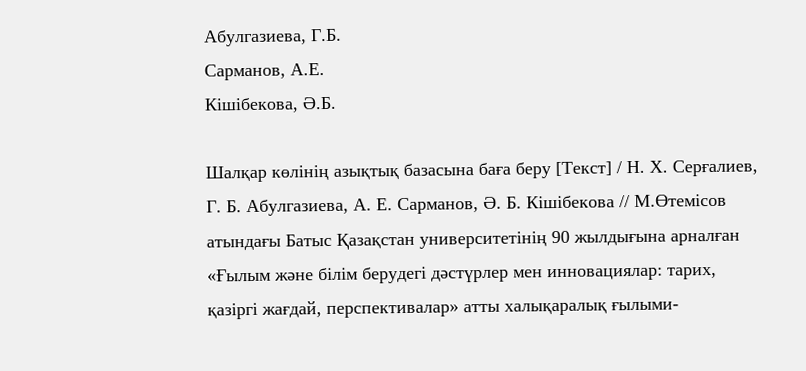Абулгазиева, Г.Б.
Сарманов, А.Е.
Кішібекова, Ә.Б.

Шалқар көлінің азықтық базасына баға беру [Текст] / Н. Х. Серғалиев, Г. Б. Абулгазиева, А. Е. Сарманов, Ә. Б. Кішібекова // М.Өтемісов атындағы Батыс Қазақстан университетінің 90 жылдығына арналған «Ғылым және білім берудегі дәстүрлер мен инновациялар: тарих, қазіргі жағдай, перспективалар» атты халықаралық ғылыми-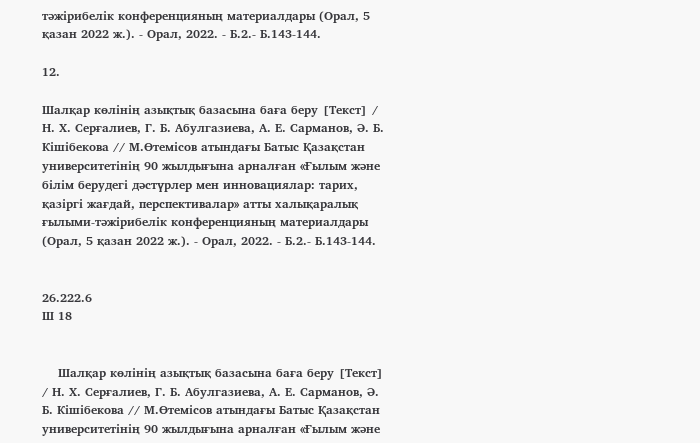тәжірибелік конференцияның материалдары (Орал, 5 қазан 2022 ж.). - Орал, 2022. - Б.2.- Б.143-144.

12.

Шалқар көлінің азықтық базасына баға беру [Текст] / Н. Х. Серғалиев, Г. Б. Абулгазиева, А. Е. Сарманов, Ә. Б. Кішібекова // М.Өтемісов атындағы Батыс Қазақстан университетінің 90 жылдығына арналған «Ғылым және білім берудегі дәстүрлер мен инновациялар: тарих, қазіргі жағдай, перспективалар» атты халықаралық ғылыми-тәжірибелік конференцияның материалдары (Орал, 5 қазан 2022 ж.). - Орал, 2022. - Б.2.- Б.143-144.


26.222.6
Ш 18


    Шалқар көлінің азықтық базасына баға беру [Текст] / Н. Х. Серғалиев, Г. Б. Абулгазиева, А. Е. Сарманов, Ә. Б. Кішібекова // М.Өтемісов атындағы Батыс Қазақстан университетінің 90 жылдығына арналған «Ғылым және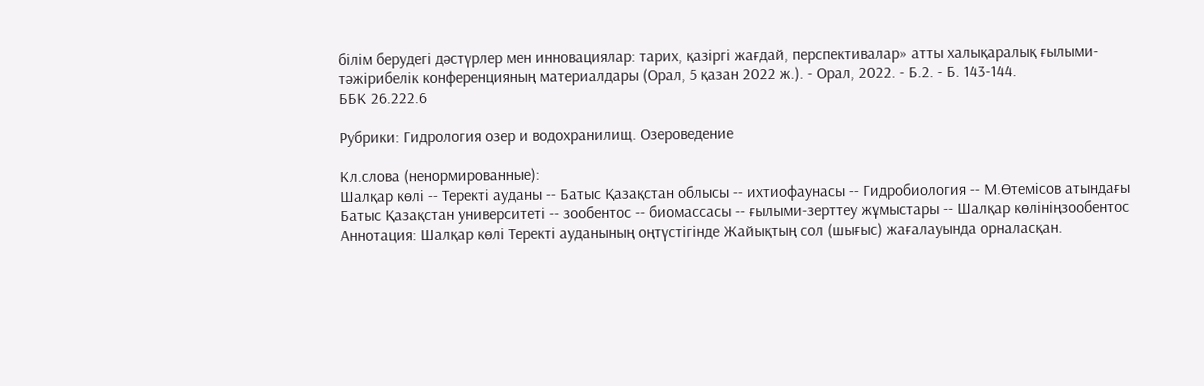білім берудегі дәстүрлер мен инновациялар: тарих, қазіргі жағдай, перспективалар» атты халықаралық ғылыми-тәжірибелік конференцияның материалдары (Орал, 5 қазан 2022 ж.). - Орал, 2022. - Б.2. - Б. 143-144.
ББК 26.222.6

Рубрики: Гидрология озер и водохранилищ. Озероведение

Кл.слова (ненормированные):
Шалқар көлі -- Теректі ауданы -- Батыс Қазақстан облысы -- ихтиофаунасы -- Гидробиология -- М.Өтемісов атындағы Батыс Қазақстан университеті -- зообентос -- биомассасы -- ғылыми-зерттеу жұмыстары -- Шалқар көлініңзообентос
Аннотация: Шалқар көлі Теректі ауданының оңтүстігінде Жайықтың сол (шығыс) жағалауында орналасқан.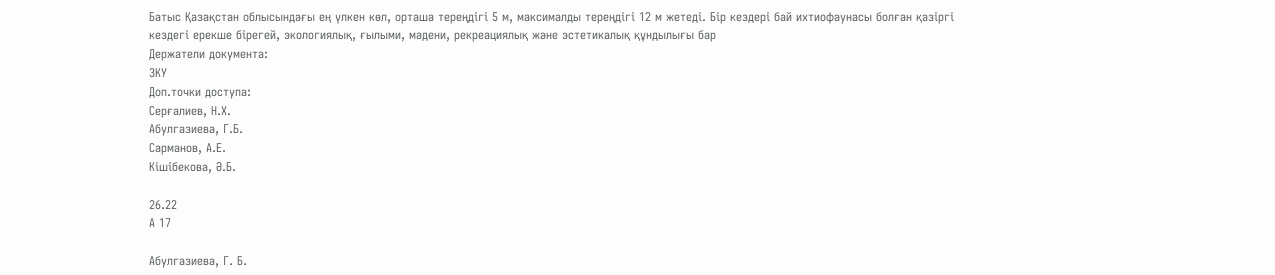Батыс Қазақстан облысындағы ең үлкен көл, орташа тереңдігі 5 м, максималды тереңдігі 12 м жетеді. Бір кездері бай ихтиофаунасы болған қазіргі кездегі ерекше бірегей, экологиялық, ғылыми, мәдени, рекреациялық және эстетикалық құндылығы бар
Держатели документа:
ЗКУ
Доп.точки доступа:
Серғалиев, Н.Х.
Абулгазиева, Г.Б.
Сарманов, А.Е.
Кішібекова, Ә.Б.

26.22
А 17

Абулгазиева, Г. Б.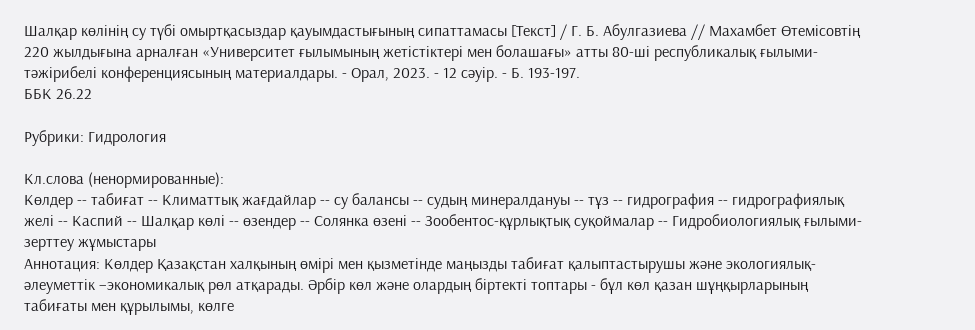Шалқар көлінің су түбі омыртқасыздар қауымдастығының сипаттамасы [Текст] / Г. Б. Абулгазиева // Махамбет Өтемісовтің 220 жылдығына арналған «Университет ғылымының жетістіктері мен болашағы» атты 80-ші республикалық ғылыми-тәжірибелі конференциясының материалдары. - Орал, 2023. - 12 сәуір. - Б. 193-197.
ББК 26.22

Рубрики: Гидрология

Кл.слова (ненормированные):
Көлдер -- табиғат -- Климаттық жағдайлар -- су балансы -- судың минералдануы -- тұз -- гидрография -- гидрографиялық желі -- Каспий -- Шалқар көлі -- өзендер -- Солянка өзені -- Зообентос-құрлықтық суқоймалар -- Гидробиологиялық ғылыми-зерттеу жұмыстары
Аннотация: Көлдер Қазақстан халқының өмірі мен қызметінде маңызды табиғат қалыптастырушы және экологиялық-әлеуметтік –экономикалық рөл атқарады. Әрбір көл және олардың біртекті топтары - бұл көл қазан шұңқырларының табиғаты мен құрылымы, көлге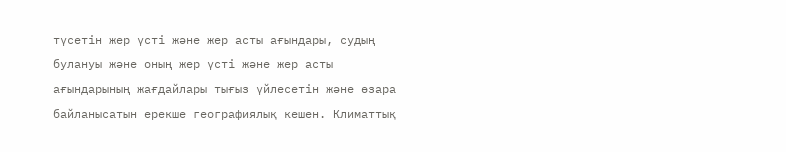түсетін жер үсті және жер асты ағындары, судың булануы және оның жер үсті және жер асты ағындарының жағдайлары тығыз үйлесетін және өзара байланысатын ерекше географиялық кешен. Климаттық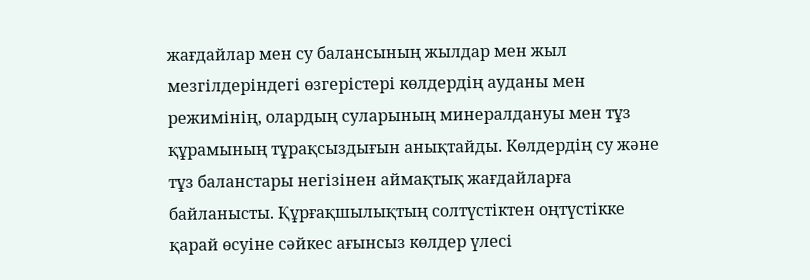жағдайлар мен су балансының жылдар мен жыл мезгілдеріндегі өзгерістері көлдердің ауданы мен режимінің, олардың суларының минералдануы мен тұз құрамының тұрақсыздығын анықтайды. Көлдердің су және тұз баланстары негізінен аймақтық жағдайларға байланысты. Құрғақшылықтың солтүстіктен оңтүстікке қарай өсуіне сәйкес ағынсыз көлдер үлесі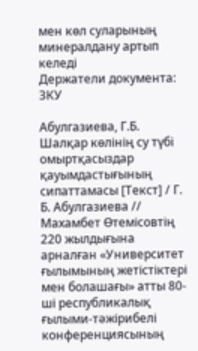мен көл суларының минералдану артып келеді
Держатели документа:
ЗКУ

Абулгазиева, Г.Б. Шалқар көлінің су түбі омыртқасыздар қауымдастығының сипаттамасы [Текст] / Г. Б. Абулгазиева // Махамбет Өтемісовтің 220 жылдығына арналған «Университет ғылымының жетістіктері мен болашағы» атты 80-ші республикалық ғылыми-тәжірибелі конференциясының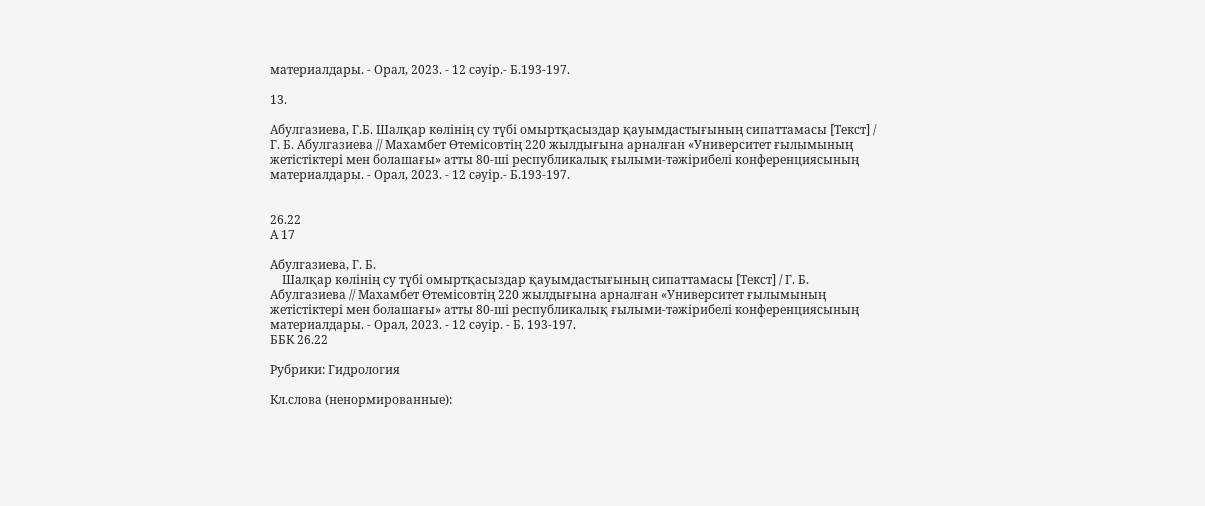материалдары. - Орал, 2023. - 12 сәуір.- Б.193-197.

13.

Абулгазиева, Г.Б. Шалқар көлінің су түбі омыртқасыздар қауымдастығының сипаттамасы [Текст] / Г. Б. Абулгазиева // Махамбет Өтемісовтің 220 жылдығына арналған «Университет ғылымының жетістіктері мен болашағы» атты 80-ші республикалық ғылыми-тәжірибелі конференциясының материалдары. - Орал, 2023. - 12 сәуір.- Б.193-197.


26.22
А 17

Абулгазиева, Г. Б.
    Шалқар көлінің су түбі омыртқасыздар қауымдастығының сипаттамасы [Текст] / Г. Б. Абулгазиева // Махамбет Өтемісовтің 220 жылдығына арналған «Университет ғылымының жетістіктері мен болашағы» атты 80-ші республикалық ғылыми-тәжірибелі конференциясының материалдары. - Орал, 2023. - 12 сәуір. - Б. 193-197.
ББК 26.22

Рубрики: Гидрология

Кл.слова (ненормированные):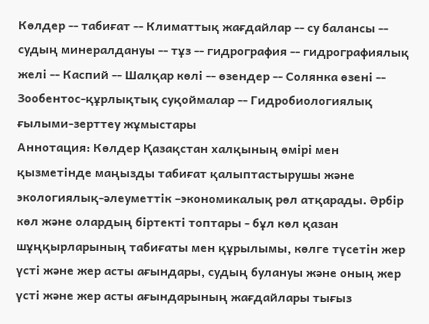Көлдер -- табиғат -- Климаттық жағдайлар -- су балансы -- судың минералдануы -- тұз -- гидрография -- гидрографиялық желі -- Каспий -- Шалқар көлі -- өзендер -- Солянка өзені -- Зообентос-құрлықтық суқоймалар -- Гидробиологиялық ғылыми-зерттеу жұмыстары
Аннотация: Көлдер Қазақстан халқының өмірі мен қызметінде маңызды табиғат қалыптастырушы және экологиялық-әлеуметтік –экономикалық рөл атқарады. Әрбір көл және олардың біртекті топтары - бұл көл қазан шұңқырларының табиғаты мен құрылымы, көлге түсетін жер үсті және жер асты ағындары, судың булануы және оның жер үсті және жер асты ағындарының жағдайлары тығыз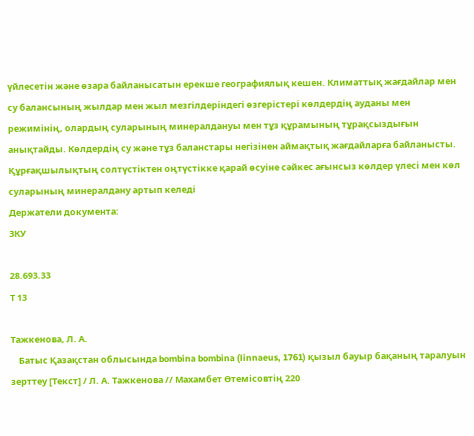үйлесетін және өзара байланысатын ерекше географиялық кешен. Климаттық жағдайлар мен су балансының жылдар мен жыл мезгілдеріндегі өзгерістері көлдердің ауданы мен режимінің, олардың суларының минералдануы мен тұз құрамының тұрақсыздығын анықтайды. Көлдердің су және тұз баланстары негізінен аймақтық жағдайларға байланысты. Құрғақшылықтың солтүстіктен оңтүстікке қарай өсуіне сәйкес ағынсыз көлдер үлесі мен көл суларының минералдану артып келеді
Держатели документа:
ЗКУ

28.693.33
Т 13

Тажкенова, Л. А.
    Батыс Қазақстан облысында bombina bombina (linnaeus, 1761) қызыл бауыр бақаның таралуын зерттеу [Текст] / Л. А. Тажкенова // Махамбет Өтемісовтің 220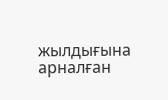жылдығына арналған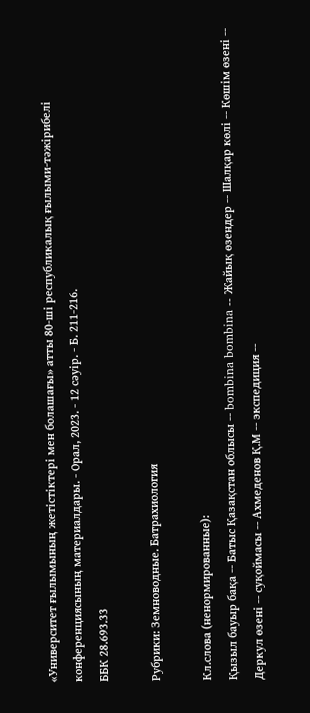«Университет ғылымының жетістіктері мен болашағы» атты 80-ші республикалық ғылыми-тәжірибелі конференциясының материалдары. - Орал, 2023. - 12 сәуір. - Б. 211-216.
ББК 28.693.33

Рубрики: Земноводные. Батрахиология

Кл.слова (ненормированные):
Қызыл бауыр бақа -- Батыс Қазақстан облысы -- bombina bombina -- Жайық өзендер -- Шалқар көлі -- Көшім өзені -- Деркул өзені -- суқоймасы -- Ахмеденов Қ.М -- экспедиция --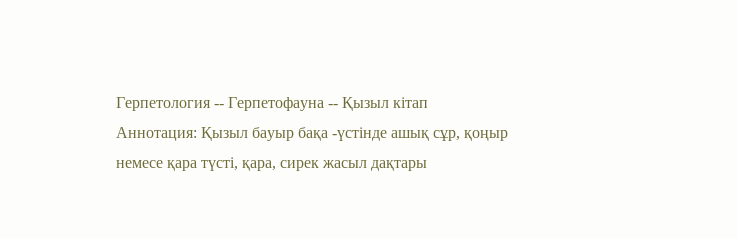Герпетология -- Герпетофауна -- Қызыл кітап
Аннотация: Қызыл бауыр бақа -үстінде ашық сұр, қоңыр немесе қара түсті, қара, сирек жасыл дақтары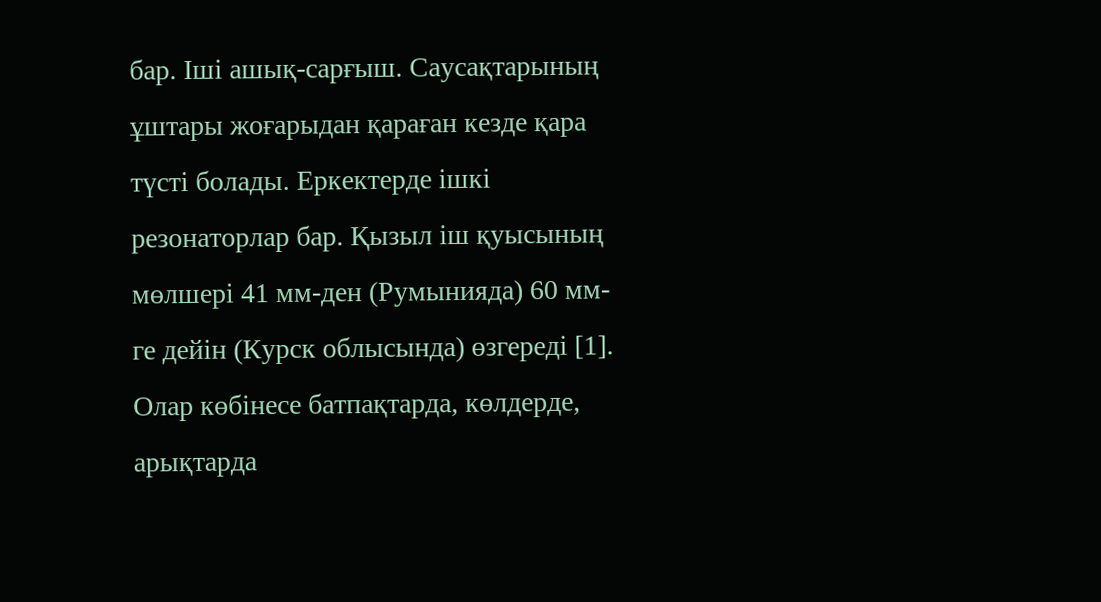бар. Іші ашық-сарғыш. Саусақтарының ұштары жоғарыдан қараған кезде қара түсті болады. Еркектерде ішкі резонаторлар бар. Қызыл іш қуысының мөлшері 41 мм-ден (Румынияда) 60 мм-ге дейін (Курск облысында) өзгереді [1]. Олар көбінесе батпақтарда, көлдерде, арықтарда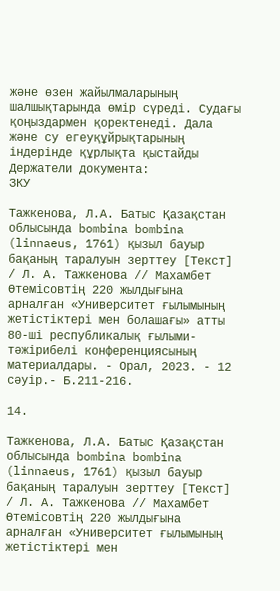және өзен жайылмаларының шалшықтарында өмір сүреді. Судағы қоңыздармен қоректенеді. Дала және су егеуқұйрықтарының індерінде құрлықта қыстайды
Держатели документа:
ЗКУ

Тажкенова, Л.А. Батыс Қазақстан облысында bombina bombina (linnaeus, 1761) қызыл бауыр бақаның таралуын зерттеу [Текст] / Л. А. Тажкенова // Махамбет Өтемісовтің 220 жылдығына арналған «Университет ғылымының жетістіктері мен болашағы» атты 80-ші республикалық ғылыми-тәжірибелі конференциясының материалдары. - Орал, 2023. - 12 сәуір.- Б.211-216.

14.

Тажкенова, Л.А. Батыс Қазақстан облысында bombina bombina (linnaeus, 1761) қызыл бауыр бақаның таралуын зерттеу [Текст] / Л. А. Тажкенова // Махамбет Өтемісовтің 220 жылдығына арналған «Университет ғылымының жетістіктері мен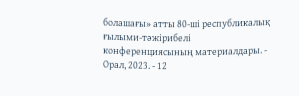болашағы» атты 80-ші республикалық ғылыми-тәжірибелі конференциясының материалдары. - Орал, 2023. - 12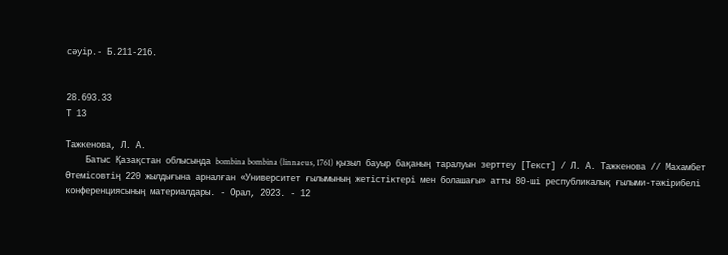сәуір.- Б.211-216.


28.693.33
Т 13

Тажкенова, Л. А.
    Батыс Қазақстан облысында bombina bombina (linnaeus, 1761) қызыл бауыр бақаның таралуын зерттеу [Текст] / Л. А. Тажкенова // Махамбет Өтемісовтің 220 жылдығына арналған «Университет ғылымының жетістіктері мен болашағы» атты 80-ші республикалық ғылыми-тәжірибелі конференциясының материалдары. - Орал, 2023. - 12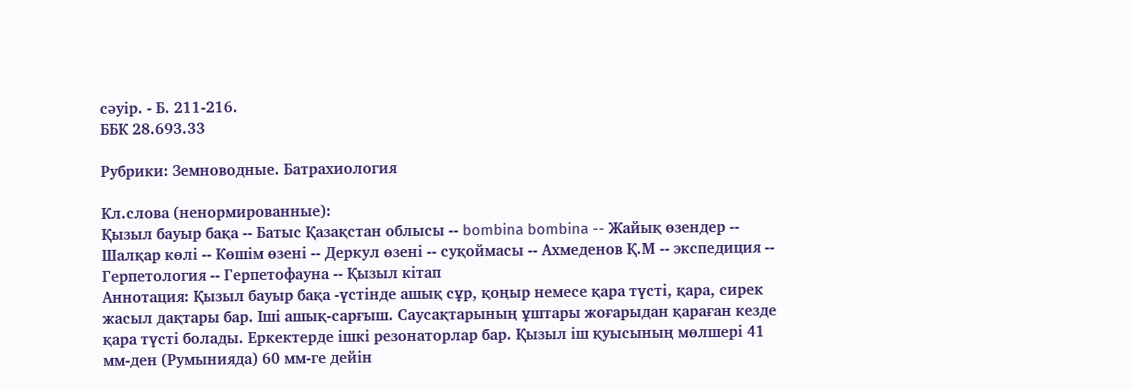сәуір. - Б. 211-216.
ББК 28.693.33

Рубрики: Земноводные. Батрахиология

Кл.слова (ненормированные):
Қызыл бауыр бақа -- Батыс Қазақстан облысы -- bombina bombina -- Жайық өзендер -- Шалқар көлі -- Көшім өзені -- Деркул өзені -- суқоймасы -- Ахмеденов Қ.М -- экспедиция -- Герпетология -- Герпетофауна -- Қызыл кітап
Аннотация: Қызыл бауыр бақа -үстінде ашық сұр, қоңыр немесе қара түсті, қара, сирек жасыл дақтары бар. Іші ашық-сарғыш. Саусақтарының ұштары жоғарыдан қараған кезде қара түсті болады. Еркектерде ішкі резонаторлар бар. Қызыл іш қуысының мөлшері 41 мм-ден (Румынияда) 60 мм-ге дейін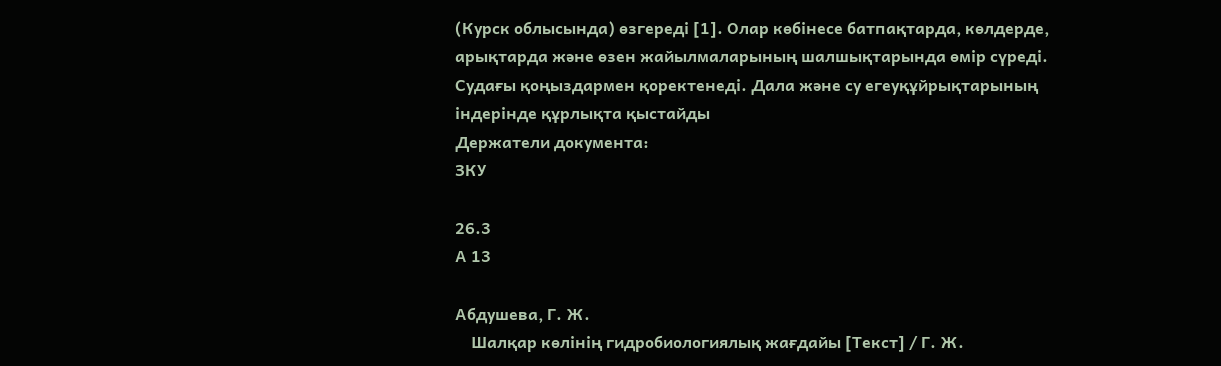(Курск облысында) өзгереді [1]. Олар көбінесе батпақтарда, көлдерде, арықтарда және өзен жайылмаларының шалшықтарында өмір сүреді. Судағы қоңыздармен қоректенеді. Дала және су егеуқұйрықтарының індерінде құрлықта қыстайды
Держатели документа:
ЗКУ

26.3
А 13

Абдушева, Г. Ж.
    Шалқар көлінің гидробиологиялық жағдайы [Текст] / Г. Ж.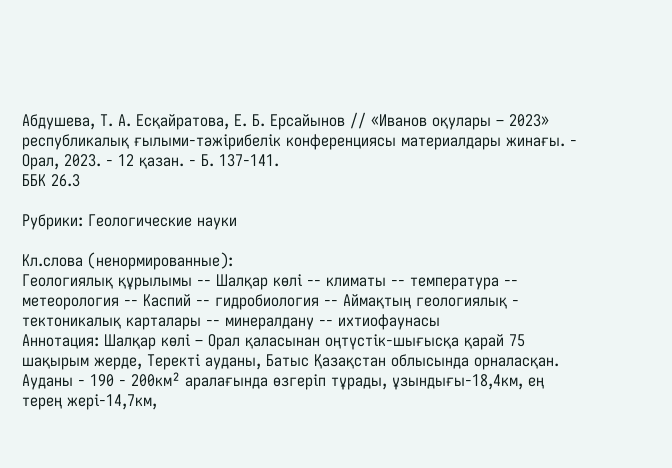Абдушева, Т. А. Есқайратова, Е. Б. Ерсайынов // «Иванов оқулары – 2023» республикалық ғылыми-тәжірибелік конференциясы материалдары жинағы. - Орал, 2023. - 12 қазан. - Б. 137-141.
ББК 26.3

Рубрики: Геологические науки

Кл.слова (ненормированные):
Геологиялық құрылымы -- Шалқар көлі -- климаты -- температура -- метеорология -- Каспий -- гидробиология -- Аймақтың геологиялық - тектоникалық карталары -- минералдану -- ихтиофаунасы
Аннотация: Шалқар көлі – Орал қаласынан оңтүстік-шығысқа қарай 75 шақырым жерде, Теректі ауданы, Батыс Қазақстан облысында орналасқан. Ауданы - 190 - 200км² аралағында өзгеріп тұрады, ұзындығы-18,4км, ең терең жері-14,7км,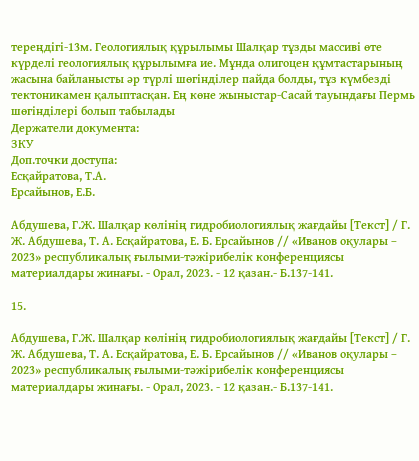тереңдігі-13м. Геологиялық құрылымы Шалқар тұзды массиві өте күрделі геологиялық құрылымға ие. Мұнда олигоцен құмтастарының жасына байланысты әр түрлі шөгінділер пайда болды, тұз күмбезді тектоникамен қалыптасқан. Ең көне жыныстар-Сасай тауындағы Пермь шөгінділері болып табылады
Держатели документа:
ЗКУ
Доп.точки доступа:
Есқайратова, Т.А.
Ерсайынов, Е.Б.

Абдушева, Г.Ж. Шалқар көлінің гидробиологиялық жағдайы [Текст] / Г. Ж. Абдушева, Т. А. Есқайратова, Е. Б. Ерсайынов // «Иванов оқулары – 2023» республикалық ғылыми-тәжірибелік конференциясы материалдары жинағы. - Орал, 2023. - 12 қазан.- Б.137-141.

15.

Абдушева, Г.Ж. Шалқар көлінің гидробиологиялық жағдайы [Текст] / Г. Ж. Абдушева, Т. А. Есқайратова, Е. Б. Ерсайынов // «Иванов оқулары – 2023» республикалық ғылыми-тәжірибелік конференциясы материалдары жинағы. - Орал, 2023. - 12 қазан.- Б.137-141.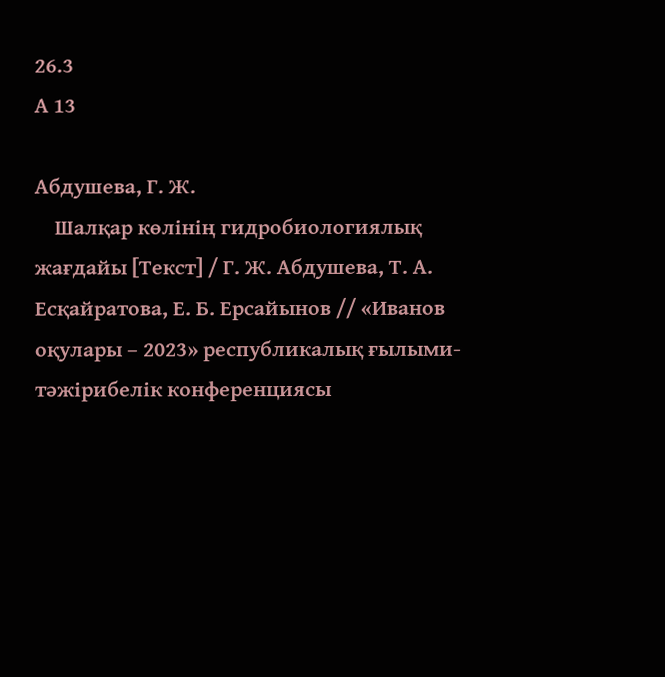26.3
А 13

Абдушева, Г. Ж.
    Шалқар көлінің гидробиологиялық жағдайы [Текст] / Г. Ж. Абдушева, Т. А. Есқайратова, Е. Б. Ерсайынов // «Иванов оқулары – 2023» республикалық ғылыми-тәжірибелік конференциясы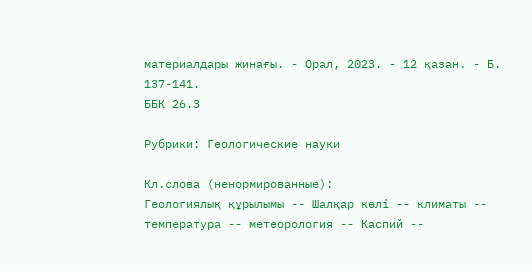материалдары жинағы. - Орал, 2023. - 12 қазан. - Б. 137-141.
ББК 26.3

Рубрики: Геологические науки

Кл.слова (ненормированные):
Геологиялық құрылымы -- Шалқар көлі -- климаты -- температура -- метеорология -- Каспий --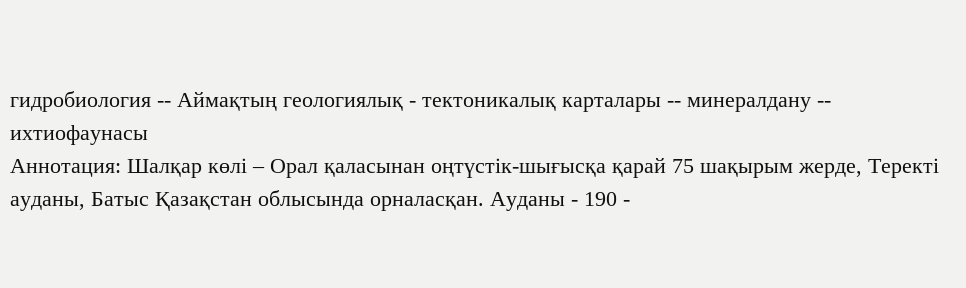гидробиология -- Аймақтың геологиялық - тектоникалық карталары -- минералдану -- ихтиофаунасы
Аннотация: Шалқар көлі – Орал қаласынан оңтүстік-шығысқа қарай 75 шақырым жерде, Теректі ауданы, Батыс Қазақстан облысында орналасқан. Ауданы - 190 -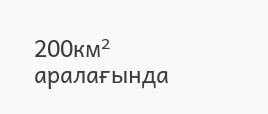200км² аралағында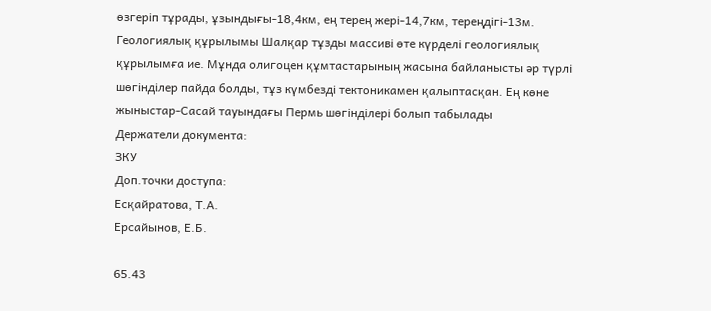өзгеріп тұрады, ұзындығы-18,4км, ең терең жері-14,7км, тереңдігі-13м. Геологиялық құрылымы Шалқар тұзды массиві өте күрделі геологиялық құрылымға ие. Мұнда олигоцен құмтастарының жасына байланысты әр түрлі шөгінділер пайда болды, тұз күмбезді тектоникамен қалыптасқан. Ең көне жыныстар-Сасай тауындағы Пермь шөгінділері болып табылады
Держатели документа:
ЗКУ
Доп.точки доступа:
Есқайратова, Т.А.
Ерсайынов, Е.Б.

65.43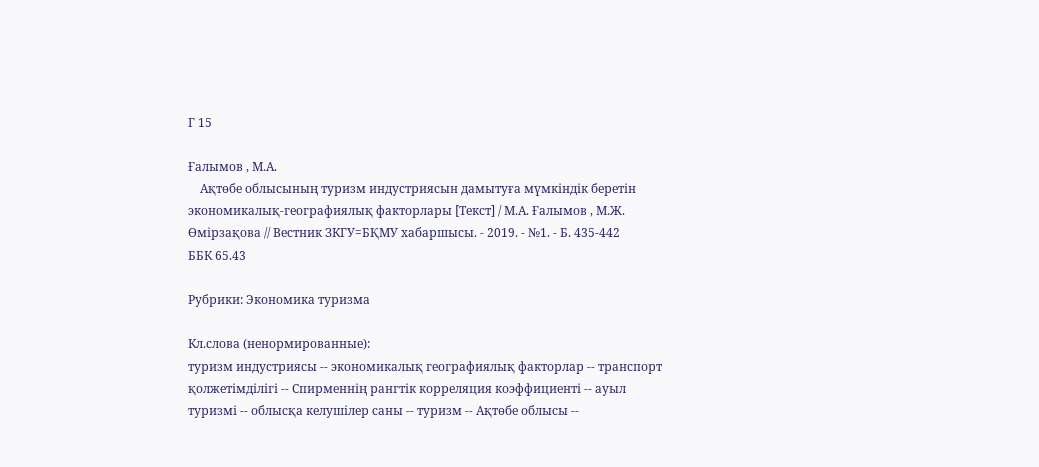Г 15

Ғалымов , М.А.
    Ақтөбе облысының туризм индустриясын дамытуға мүмкіндік беретін экономикалық-географиялық факторлары [Текст] / М.А. Ғалымов , М.Ж. Өмірзақова // Вестник ЗКГУ=БҚМУ хабаршысы. - 2019. - №1. - Б. 435-442
ББК 65.43

Рубрики: Экономика туризма

Кл.слова (ненормированные):
туризм индустриясы -- экономикалық географиялық факторлар -- транспорт қолжетімділігі -- Спирменнің рангтік корреляция коэффициенті -- ауыл туризмі -- облысқа келушілер саны -- туризм -- Ақтөбе облысы --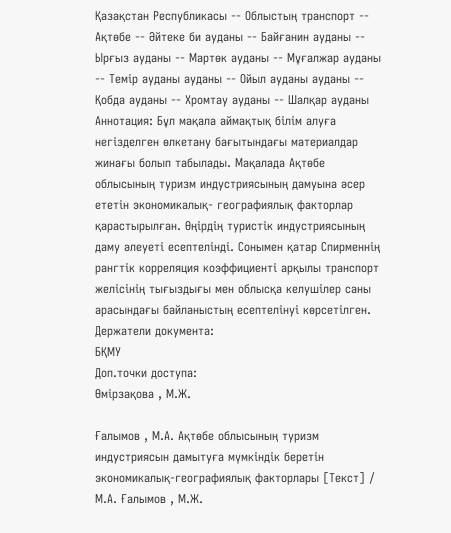Қазақстан Республикасы -- Облыстың транспорт -- Ақтөбе -- Әйтеке би ауданы -- Байғанин ауданы -- Ырғыз ауданы -- Мартөк ауданы -- Мұғалжар ауданы -- Темір ауданы ауданы -- Ойыл ауданы ауданы -- Қобда ауданы -- Хромтау ауданы -- Шалқар ауданы
Аннотация: Бұл мақала аймақтық білім алуға негізделген өлкетану бағытындағы материалдар жинағы болып табылады. Мақалада Ақтөбе облысының туризм индустриясының дамуына әсер ететін экономикалық- географиялық факторлар қарастырылған. Өңірдің туристік индустриясының даму әлеуеті есептелінді. Сонымен қатар Спирменнің рангтік корреляция коэффициенті арқылы транспорт желісінің тығыздығы мен облысқа келушілер саны арасындағы байланыстың есептелінуі көрсетілген.
Держатели документа:
БҚМУ
Доп.точки доступа:
Өмірзақова , М.Ж.

Ғалымов , М.А. Ақтөбе облысының туризм индустриясын дамытуға мүмкіндік беретін экономикалық-географиялық факторлары [Текст] / М.А. Ғалымов , М.Ж.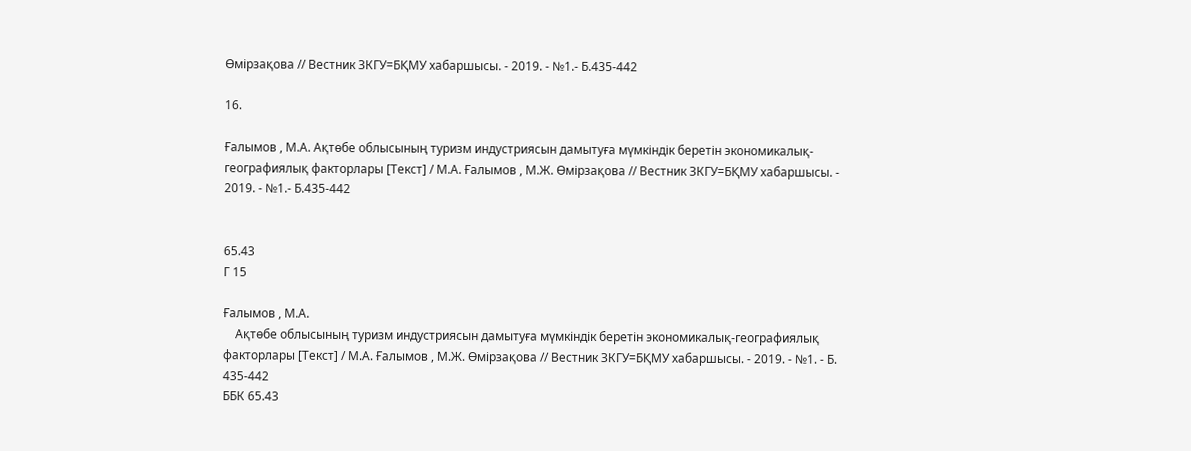Өмірзақова // Вестник ЗКГУ=БҚМУ хабаршысы. - 2019. - №1.- Б.435-442

16.

Ғалымов , М.А. Ақтөбе облысының туризм индустриясын дамытуға мүмкіндік беретін экономикалық-географиялық факторлары [Текст] / М.А. Ғалымов , М.Ж. Өмірзақова // Вестник ЗКГУ=БҚМУ хабаршысы. - 2019. - №1.- Б.435-442


65.43
Г 15

Ғалымов , М.А.
    Ақтөбе облысының туризм индустриясын дамытуға мүмкіндік беретін экономикалық-географиялық факторлары [Текст] / М.А. Ғалымов , М.Ж. Өмірзақова // Вестник ЗКГУ=БҚМУ хабаршысы. - 2019. - №1. - Б. 435-442
ББК 65.43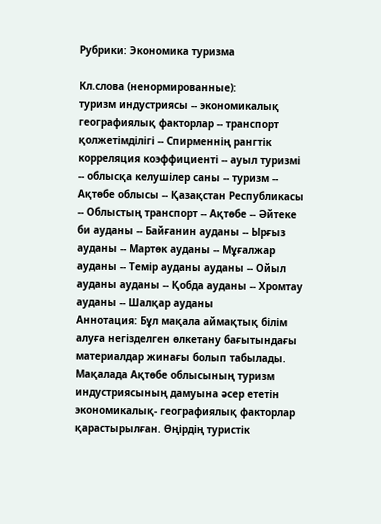Рубрики: Экономика туризма

Кл.слова (ненормированные):
туризм индустриясы -- экономикалық географиялық факторлар -- транспорт қолжетімділігі -- Спирменнің рангтік корреляция коэффициенті -- ауыл туризмі -- облысқа келушілер саны -- туризм -- Ақтөбе облысы -- Қазақстан Республикасы -- Облыстың транспорт -- Ақтөбе -- Әйтеке би ауданы -- Байғанин ауданы -- Ырғыз ауданы -- Мартөк ауданы -- Мұғалжар ауданы -- Темір ауданы ауданы -- Ойыл ауданы ауданы -- Қобда ауданы -- Хромтау ауданы -- Шалқар ауданы
Аннотация: Бұл мақала аймақтық білім алуға негізделген өлкетану бағытындағы материалдар жинағы болып табылады. Мақалада Ақтөбе облысының туризм индустриясының дамуына әсер ететін экономикалық- географиялық факторлар қарастырылған. Өңірдің туристік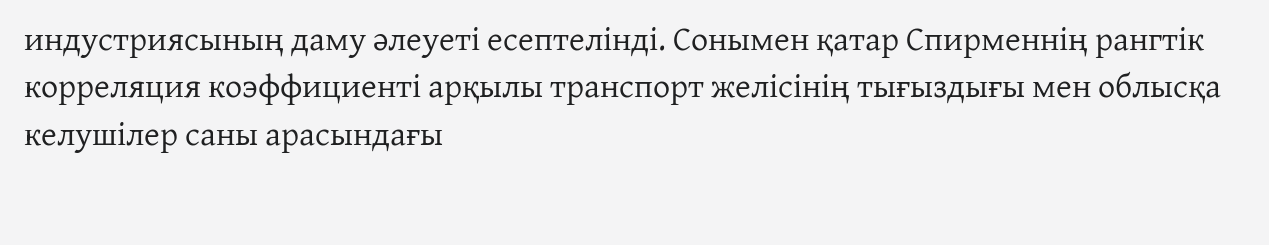индустриясының даму әлеуеті есептелінді. Сонымен қатар Спирменнің рангтік корреляция коэффициенті арқылы транспорт желісінің тығыздығы мен облысқа келушілер саны арасындағы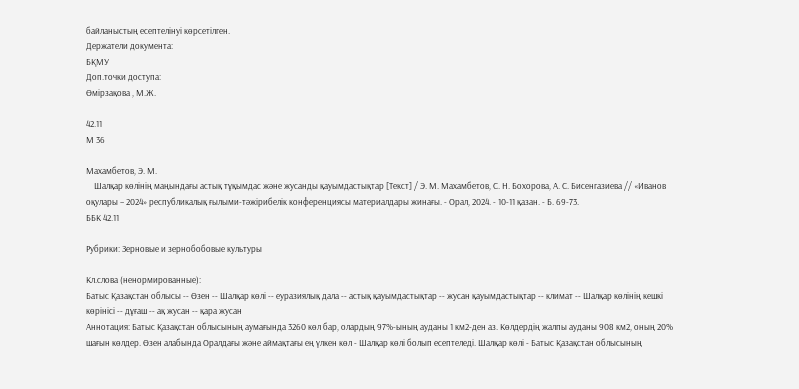байланыстың есептелінуі көрсетілген.
Держатели документа:
БҚМУ
Доп.точки доступа:
Өмірзақова , М.Ж.

42.11
М 36

Махамбетов, Э. М.
    Шалқар көлінің маңындағы астық тұқымдас және жусанды қауымдастықтар [Текст] / Э. М. Махамбетов, С. Н. Бохорова, А. С. Бисенгазиева // «Иванов оқулары – 2024» республикалық ғылыми-тәжірибелік конференциясы материалдары жинағы. - Орал, 2024. - 10-11 қазан. - Б. 69-73.
ББК 42.11

Рубрики: Зерновые и зернобобовые культуры

Кл.слова (ненормированные):
Батыс Қазақстан облысы -- Өзен -- Шалқар көлі -- еуразиялық дала -- астық қауымдастықтар -- жусан қауымдастықтар -- климат -- Шалқар көлінің кешкі көрінісі -- дұғаш -- ақ жусан -- қара жусан
Аннотация: Батыс Қазақстан облысының аумағында 3260 көл бар, олардың 97%-ының ауданы 1 км2-ден аз. Көлдердің жалпы ауданы 908 км2, оның 20% шағын көлдер. Өзен алабында Оралдағы және аймақтағы ең үлкен көл - Шалқар көлі болып есептеледі. Шалқар көлі - Батыс Қазақстан облысының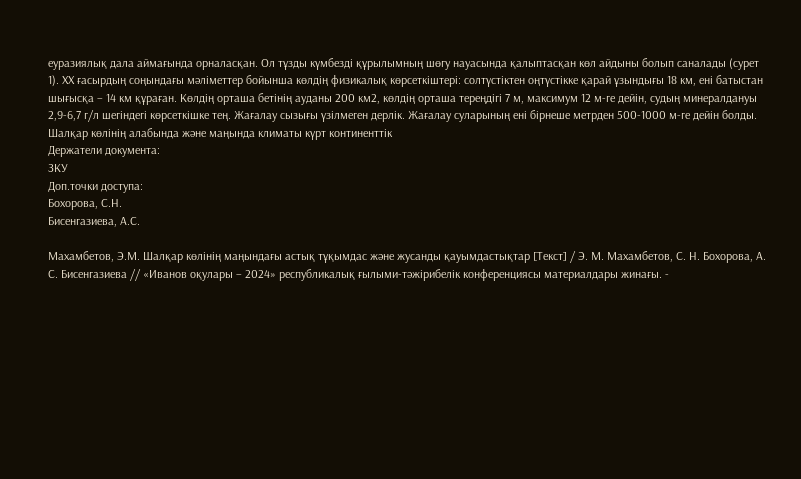еуразиялық дала аймағында орналасқан. Ол тұзды күмбезді құрылымның шөгу науасында қалыптасқан көл айдыны болып саналады (сурет 1). ХХ ғасырдың соңындағы мәліметтер бойынша көлдің физикалық көрсеткіштері: солтүстіктен оңтүстікке қарай ұзындығы 18 км, ені батыстан шығысқа – 14 км құраған. Көлдің орташа бетінің ауданы 200 км2, көлдің орташа тереңдігі 7 м, максимум 12 м-ге дейін, судың минералдануы 2,9-6,7 г/л шегіндегі көрсеткішке тең. Жағалау сызығы үзілмеген дерлік. Жағалау суларының ені бірнеше метрден 500-1000 м-ге дейін болды. Шалқар көлінің алабында және маңында климаты күрт континенттік
Держатели документа:
ЗКУ
Доп.точки доступа:
Бохорова, С.Н.
Бисенгазиева, А.С.

Махамбетов, Э.М. Шалқар көлінің маңындағы астық тұқымдас және жусанды қауымдастықтар [Текст] / Э. М. Махамбетов, С. Н. Бохорова, А. С. Бисенгазиева // «Иванов оқулары – 2024» республикалық ғылыми-тәжірибелік конференциясы материалдары жинағы. -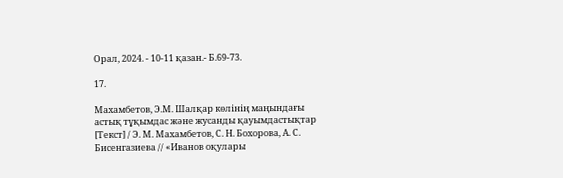Орал, 2024. - 10-11 қазан.- Б.69-73.

17.

Махамбетов, Э.М. Шалқар көлінің маңындағы астық тұқымдас және жусанды қауымдастықтар [Текст] / Э. М. Махамбетов, С. Н. Бохорова, А. С. Бисенгазиева // «Иванов оқулары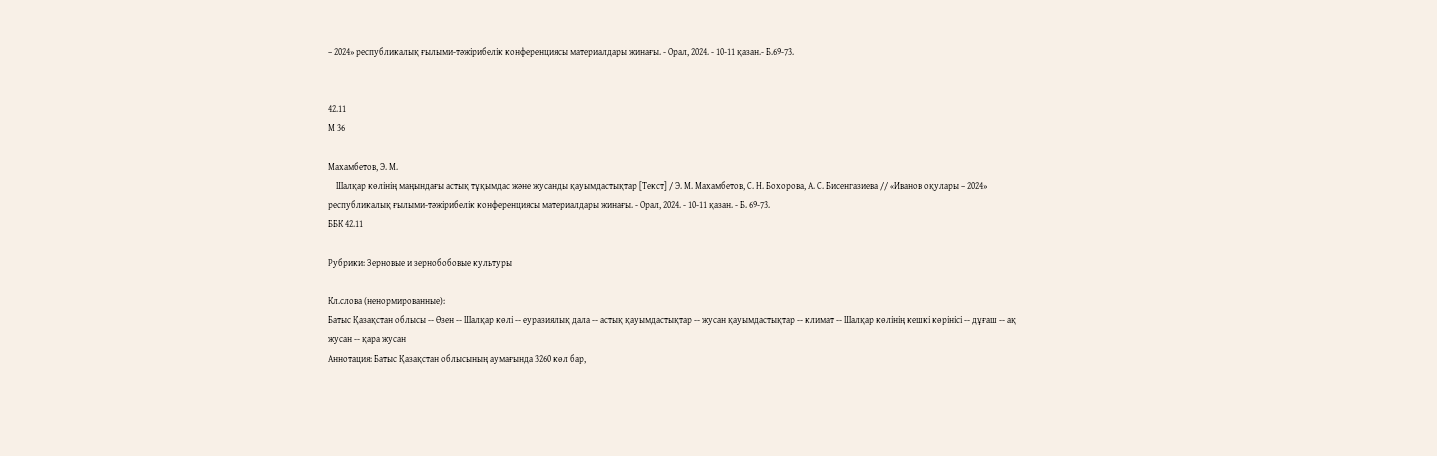– 2024» республикалық ғылыми-тәжірибелік конференциясы материалдары жинағы. - Орал, 2024. - 10-11 қазан.- Б.69-73.


42.11
М 36

Махамбетов, Э. М.
    Шалқар көлінің маңындағы астық тұқымдас және жусанды қауымдастықтар [Текст] / Э. М. Махамбетов, С. Н. Бохорова, А. С. Бисенгазиева // «Иванов оқулары – 2024» республикалық ғылыми-тәжірибелік конференциясы материалдары жинағы. - Орал, 2024. - 10-11 қазан. - Б. 69-73.
ББК 42.11

Рубрики: Зерновые и зернобобовые культуры

Кл.слова (ненормированные):
Батыс Қазақстан облысы -- Өзен -- Шалқар көлі -- еуразиялық дала -- астық қауымдастықтар -- жусан қауымдастықтар -- климат -- Шалқар көлінің кешкі көрінісі -- дұғаш -- ақ жусан -- қара жусан
Аннотация: Батыс Қазақстан облысының аумағында 3260 көл бар,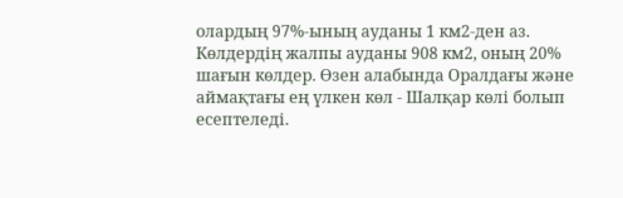олардың 97%-ының ауданы 1 км2-ден аз. Көлдердің жалпы ауданы 908 км2, оның 20% шағын көлдер. Өзен алабында Оралдағы және аймақтағы ең үлкен көл - Шалқар көлі болып есептеледі.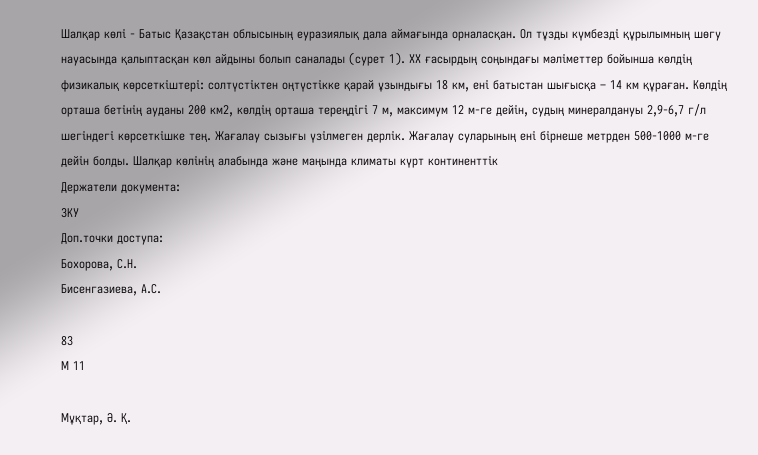Шалқар көлі - Батыс Қазақстан облысының еуразиялық дала аймағында орналасқан. Ол тұзды күмбезді құрылымның шөгу науасында қалыптасқан көл айдыны болып саналады (сурет 1). ХХ ғасырдың соңындағы мәліметтер бойынша көлдің физикалық көрсеткіштері: солтүстіктен оңтүстікке қарай ұзындығы 18 км, ені батыстан шығысқа – 14 км құраған. Көлдің орташа бетінің ауданы 200 км2, көлдің орташа тереңдігі 7 м, максимум 12 м-ге дейін, судың минералдануы 2,9-6,7 г/л шегіндегі көрсеткішке тең. Жағалау сызығы үзілмеген дерлік. Жағалау суларының ені бірнеше метрден 500-1000 м-ге дейін болды. Шалқар көлінің алабында және маңында климаты күрт континенттік
Держатели документа:
ЗКУ
Доп.точки доступа:
Бохорова, С.Н.
Бисенгазиева, А.С.

83
М 11

Мұқтар, Ә. Қ.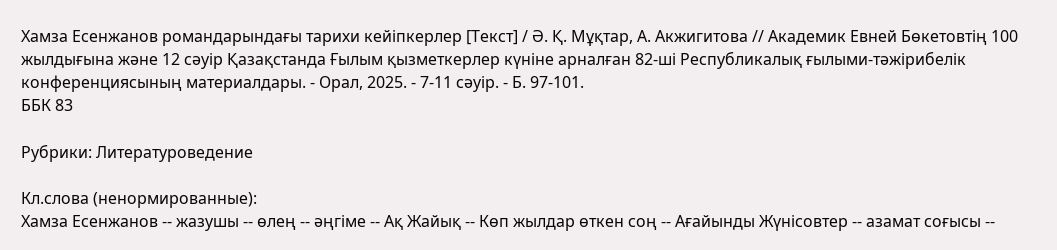Хамза Есенжанов романдарындағы тарихи кейіпкерлер [Текст] / Ә. Қ. Мұқтар, А. Акжигитова // Академик Евней Бөкетовтің 100 жылдығына және 12 сәуір Қазақстанда Ғылым қызметкерлер күніне арналған 82-ші Республикалық ғылыми-тәжірибелік конференциясының материалдары. - Орал, 2025. - 7-11 сәуір. - Б. 97-101.
ББК 83

Рубрики: Литературоведение

Кл.слова (ненормированные):
Хамза Есенжанов -- жазушы -- өлең -- әңгіме -- Ақ Жайық -- Көп жылдар өткен соң -- Ағайынды Жүнісовтер -- азамат соғысы --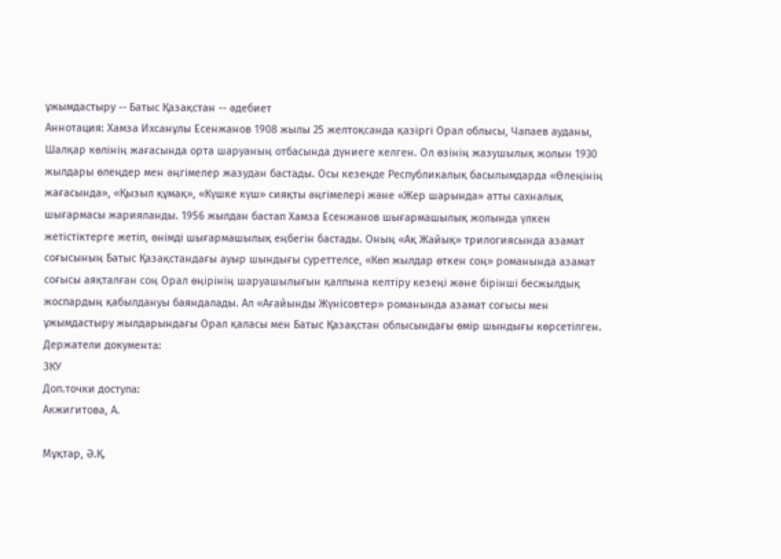ұжымдастыру -- Батыс Қазақстан -- әдебиет
Аннотация: Хамза Ихсанұлы Есенжанов 1908 жылы 25 желтоқсанда қазіргі Орал облысы, Чапаев ауданы, Шалқар көлінің жағасында орта шаруаның отбасында дүниеге келген. Ол өзінің жазушылық жолын 1930 жылдары өлеңдер мен әңгімелер жазудан бастады. Осы кезеңде Республикалық басылымдарда «Өлеңінің жағасында», «Қызыл құмақ», «Күшке күш» сияқты әңгімелері және «Жер шарында» атты сахналық шығармасы жарияланды. 1956 жылдан бастап Хамза Есенжанов шығармашылық жолында үлкен жетістіктерге жетіп, өнімді шығармашылық еңбегін бастады. Оның «Ақ Жайық» трилогиясында азамат соғысының Батыс Қазақстандағы ауыр шындығы суреттелсе, «Көп жылдар өткен соң» романында азамат соғысы аяқталған соң Орал өңірінің шаруашылығын қалпына келтіру кезеңі және бірінші бесжылдық жоспардың қабылдануы баяндалады. Ал «Ағайынды Жүнісовтер» романында азамат соғысы мен ұжымдастыру жылдарындағы Орал қаласы мен Батыс Қазақстан облысындағы өмір шындығы көрсетілген.
Держатели документа:
ЗКУ
Доп.точки доступа:
Акжигитова, А.

Мұқтар, Ә.Қ.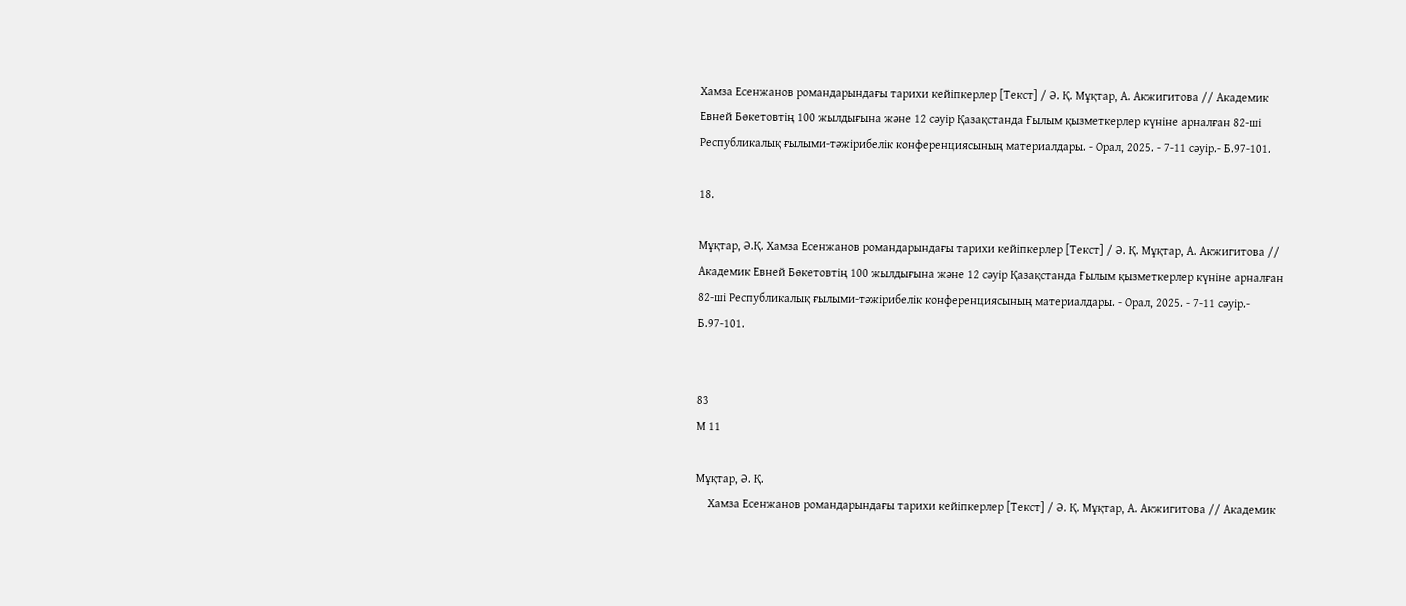Хамза Есенжанов романдарындағы тарихи кейіпкерлер [Текст] / Ә. Қ. Мұқтар, А. Акжигитова // Академик Евней Бөкетовтің 100 жылдығына және 12 сәуір Қазақстанда Ғылым қызметкерлер күніне арналған 82-ші Республикалық ғылыми-тәжірибелік конференциясының материалдары. - Орал, 2025. - 7-11 сәуір.- Б.97-101.

18.

Мұқтар, Ә.Қ. Хамза Есенжанов романдарындағы тарихи кейіпкерлер [Текст] / Ә. Қ. Мұқтар, А. Акжигитова // Академик Евней Бөкетовтің 100 жылдығына және 12 сәуір Қазақстанда Ғылым қызметкерлер күніне арналған 82-ші Республикалық ғылыми-тәжірибелік конференциясының материалдары. - Орал, 2025. - 7-11 сәуір.- Б.97-101.


83
М 11

Мұқтар, Ә. Қ.
    Хамза Есенжанов романдарындағы тарихи кейіпкерлер [Текст] / Ә. Қ. Мұқтар, А. Акжигитова // Академик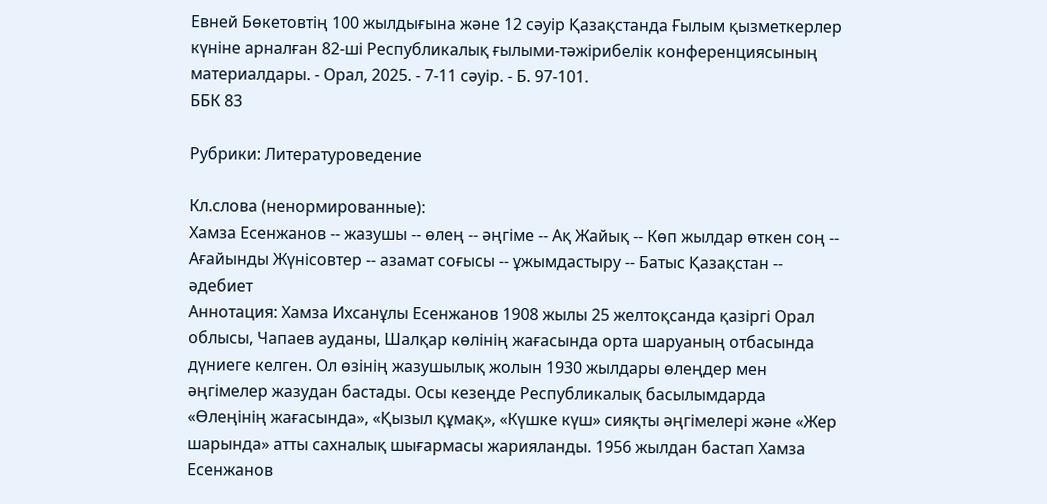Евней Бөкетовтің 100 жылдығына және 12 сәуір Қазақстанда Ғылым қызметкерлер күніне арналған 82-ші Республикалық ғылыми-тәжірибелік конференциясының материалдары. - Орал, 2025. - 7-11 сәуір. - Б. 97-101.
ББК 83

Рубрики: Литературоведение

Кл.слова (ненормированные):
Хамза Есенжанов -- жазушы -- өлең -- әңгіме -- Ақ Жайық -- Көп жылдар өткен соң -- Ағайынды Жүнісовтер -- азамат соғысы -- ұжымдастыру -- Батыс Қазақстан -- әдебиет
Аннотация: Хамза Ихсанұлы Есенжанов 1908 жылы 25 желтоқсанда қазіргі Орал облысы, Чапаев ауданы, Шалқар көлінің жағасында орта шаруаның отбасында дүниеге келген. Ол өзінің жазушылық жолын 1930 жылдары өлеңдер мен әңгімелер жазудан бастады. Осы кезеңде Республикалық басылымдарда «Өлеңінің жағасында», «Қызыл құмақ», «Күшке күш» сияқты әңгімелері және «Жер шарында» атты сахналық шығармасы жарияланды. 1956 жылдан бастап Хамза Есенжанов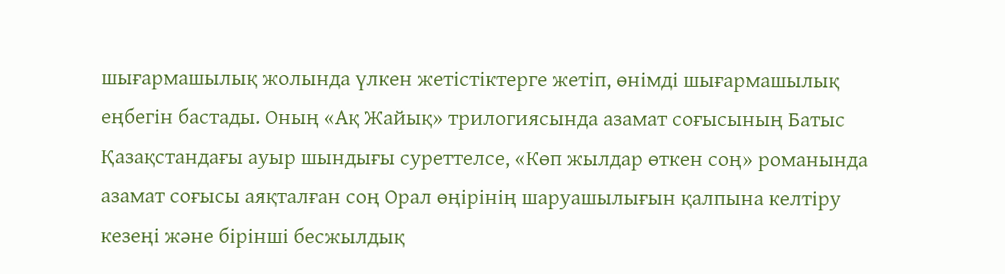шығармашылық жолында үлкен жетістіктерге жетіп, өнімді шығармашылық еңбегін бастады. Оның «Ақ Жайық» трилогиясында азамат соғысының Батыс Қазақстандағы ауыр шындығы суреттелсе, «Көп жылдар өткен соң» романында азамат соғысы аяқталған соң Орал өңірінің шаруашылығын қалпына келтіру кезеңі және бірінші бесжылдық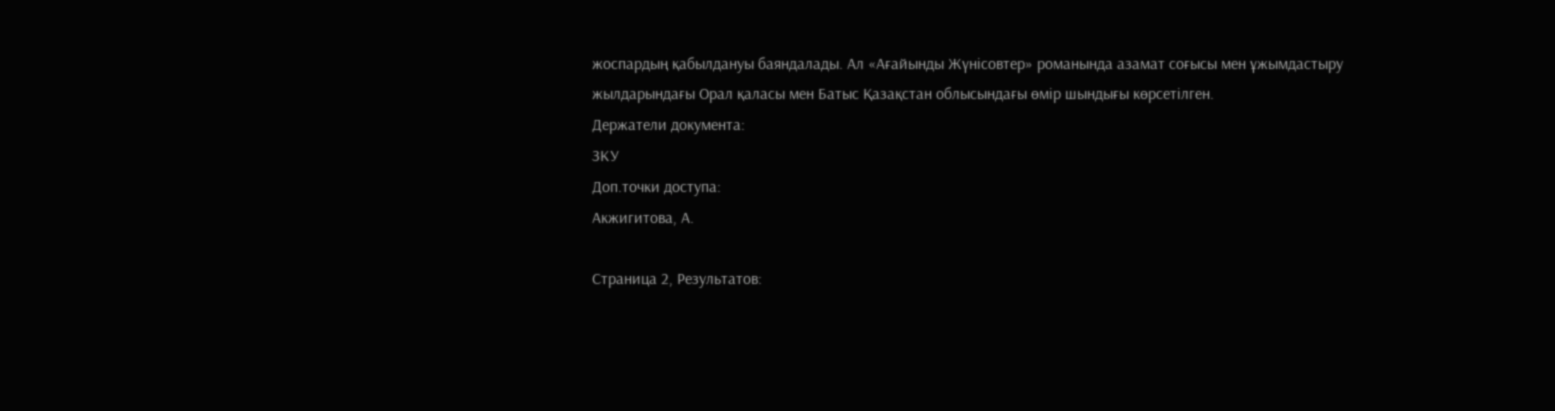жоспардың қабылдануы баяндалады. Ал «Ағайынды Жүнісовтер» романында азамат соғысы мен ұжымдастыру жылдарындағы Орал қаласы мен Батыс Қазақстан облысындағы өмір шындығы көрсетілген.
Держатели документа:
ЗКУ
Доп.точки доступа:
Акжигитова, А.

Страница 2, Результатов: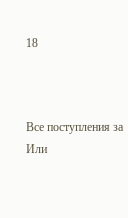18



Все поступления за
Или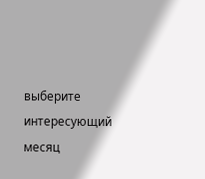выберите интересующий месяц